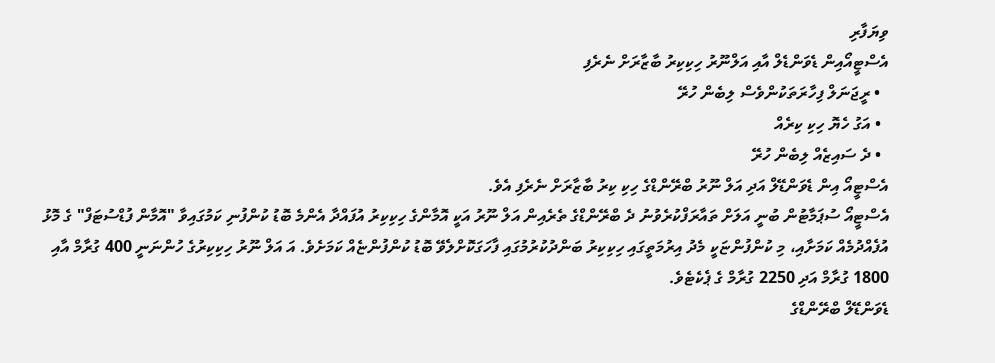ވިޔަފާރި
އެސްޓީއޯއިން ޑެވަންޑެލް އާއި އަލްނޫރު ހިކިކިރު ބާޒާރަށް ނެރެފި
  • ރީޖަނަލް ފިހާރަތަކުންވެސް ލިބެން ހުރޭ
  • އަގު ހެޔޮ ހިކި ކިރެއް
  • ދެ ސައިޒެއް ލިބެން ހުރޭ
އެސްޓީއޯ އިން ޑެވަންޑޭލް އަދި އަލް ނޫރު ބްރޭންޑްގެ ހިކި ކިރު ބާޒާރަށް ނެރެފި އެވެ.
އެސްޓީއޯ ސުޕަމާޓުން ބުނީ އަލަށް ތައާރަފްކުރެވުނު ދެ ބްރޭންޑްގެ ތެރެއިން އަލް ނޫރު އަކީ އޮމާންގެ ހިކިކިރު އުފައްދާ އެންމެ ބޮޑު ކުންފުނި ކަމުގައިވާ "އޮމާން ފުޑްސުޓަފް" ގެ މޮޅު އުފެއްދުމެއް ކަމަށާއި، މި ކުންފުންޏަކީ މެދު އިރުމަތީގައި ހިކިކިރު ބަންދުކުރުމުގައި ފާހަގަކޮށްލެވޭ ބޮޑު ކުންފުންޏެއް ކަމަށެވެ. އަ އަލް ނޫރު ހިކިކިރުގެ ހުންނަނީ 400 ގުރާމް އާއި 1800 ގުރާމް އަދި 2250 ގުރާމް ގެ ޕެކެޓެވެ.
ޑެވަންޑޭލް ބްރޭންޑްގެ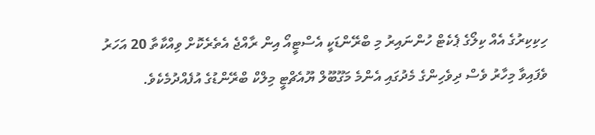ހިކިކިރުގެ އެއް ކިލޯގެ ޕެކެޓް ހުންނައިރު މި ބްރޭންޑަކީ އެސްޓީއޯ އިން ރާއްޖެ އެތެރެކޮށް ވިއްކާތާ 20 އަހަރު ވެފައިވާ މިހާރު ވެސް ދިވެހިންގެ މެދުގައި އެންމެ މަގޫބޫލް ޔޫއެޗްޓީ މިލްކް ބްރޭންޑުގެ އުފެއްދުމެކެވެ.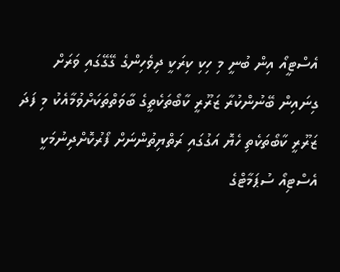އެސްޓީއޯ އިން ބުނީ މި ހިކި ކިރަކީ ދިވެހިންގެ ގޭގޭގައި ވަރަށް ގިނައިން ބޭނުންކުރާ ޒަރޫރީ ކާބޯތަކެތީގެ ބާވަތްތަކަށްވުމާއެކު މި ފަދަ ޒަރޫރީ ކާބޯތަކެތި ހެޔޮ އަގުގައި ރަތްޔިތުންނަށް ފޯރުކޮށްދިނުމަކީ އެސްޓިއޯ ސުޕަމާޓްގެ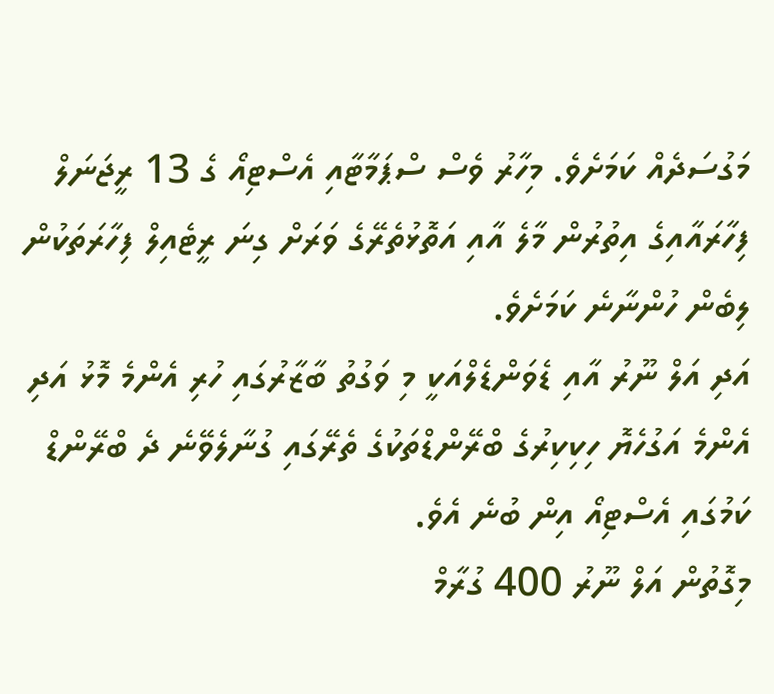މަގުސަދެއް ކަމަށެވެ. މިހާރު ވެސް ސްޕަމާޓާއި އެސްޓިއޯ ގެ 13 ރީޖަނަލް ފިހާރައާއިގެ އިތުރުން މާލެ އާއި އަތޮޅުތެރޭގެ ވަރަށް ގިނަ ރީޓެއިލް ފިހާރަތަކުން ލިބެން ހުންނާނެ ކަމަށެވެ.
އަދި އަލް ނޫރު އާއި ޑެވަންޑެލްއަކީ މި ވަގުތު ބާޒާރުގައި ހުރި އެންމެ މޮޅު އަދި އެންމެ އަގުހެޔޮ ހިކިކިރުގެ ބްރޭންޑްތަކުގެ ތެރޭގައި ގުނާލެވޭނެ ދެ ބްރޭންޑް ކަމުގައި އެސްޓިއޯ އިން ބުނެ އެވެ.
މިގޮތުން އަލް ނޫރު 400 ގުރާމް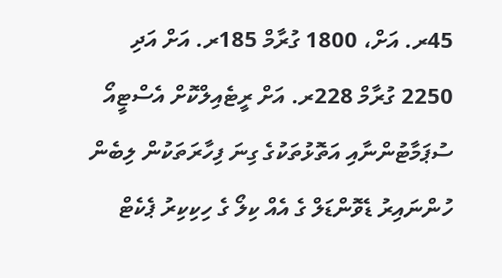45ރ. އަށް، 1800 ގުރާމް 185ރ. އަށް އަދި 2250 ގުރާމް 228ރ. އަށް ރީޓެއިލްކޮށް އެސްޓީއޯ ސުޕަމާޓުންނާއި އަތޮޅުތަކުގެ ގިނަ ފިހާރަތަކުން ލިބެން ހުންނައިރު ޑެވޮންޑަލް ގެ އެއް ކިލޯ ގެ ހިކިކިރު ޕެކެޓް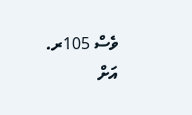ވެސް 105ރ. އަށް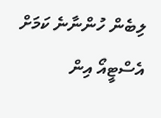ލިބެން ހުންނާނެ ކަމަށް އެސްޓީއޯ އިން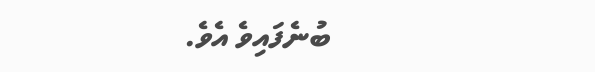ބުނެފައިވެ އެވެ.